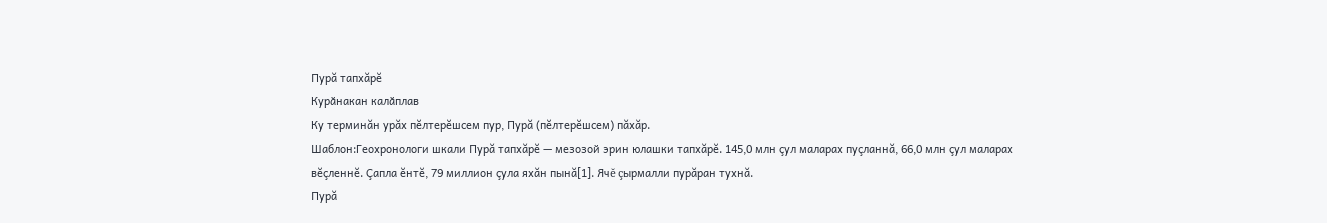Пурă тапхăрĕ
Курӑнакан калӑплав
Ку терминăн урăх пĕлтерĕшсем пур, Пурă (пĕлтерĕшсем) пăхăр.
Шаблон:Геохронологи шкали Пурă тапхăрĕ — мезозой эрин юлашки тапхăрĕ. 145,0 млн çул маларах пуçланнă, 66,0 млн çул маларах вĕçленнĕ. Çапла ĕнтĕ, 79 миллион çула яхăн пынă[1]. Ячĕ çырмалли пурăран тухнă.
Пурă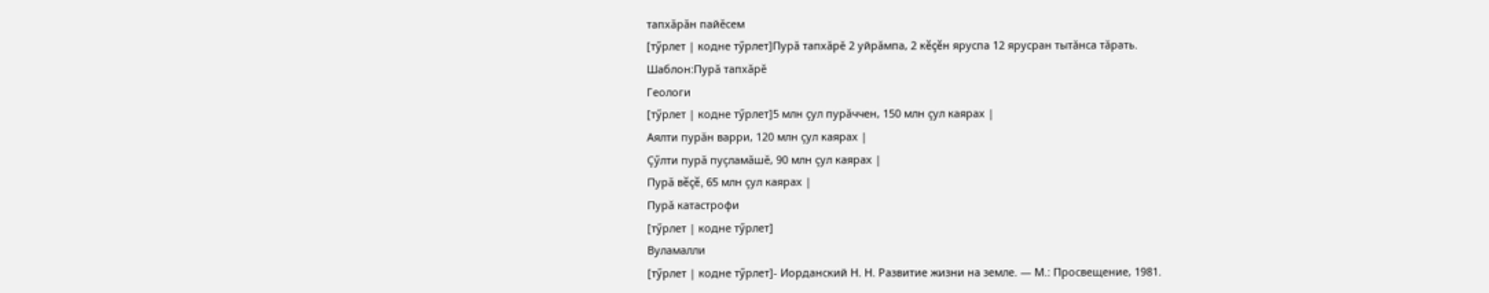тапхăрăн пайĕсем
[тӳрлет | кодне тӳрлет]Пурă тапхăрĕ 2 уйрăмпа, 2 кĕçĕн яруспа 12 ярусран тытăнса тăрать.
Шаблон:Пурă тапхăрĕ
Геологи
[тӳрлет | кодне тӳрлет]5 млн çул пурăччен, 150 млн çул каярах |
Аялти пурăн варри, 120 млн çул каярах |
Çӳлти пурă пуçламăшĕ, 90 млн çул каярах |
Пурă вĕçĕ, 65 млн çул каярах |
Пурă катастрофи
[тӳрлет | кодне тӳрлет]
Вуламалли
[тӳрлет | кодне тӳрлет]- Иорданский Н. Н. Развитие жизни на земле. — М.: Просвещение, 1981.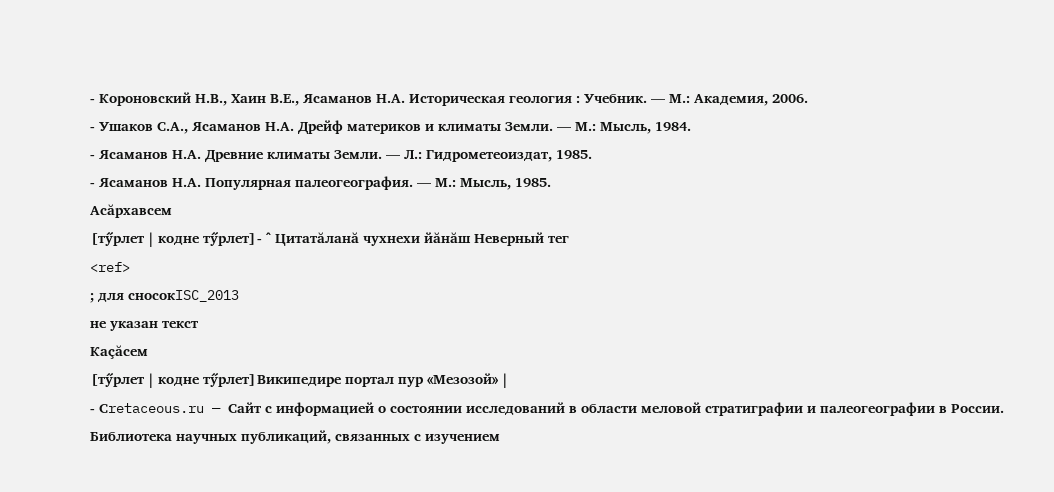- Короновский Н.В., Хаин В.Е., Ясаманов Н.А. Историческая геология : Учебник. — М.: Академия, 2006.
- Ушаков С.А., Ясаманов Н.А. Дрейф материков и климаты Земли. — М.: Мысль, 1984.
- Ясаманов Н.А. Древние климаты Земли. — Л.: Гидрометеоиздат, 1985.
- Ясаманов Н.А. Популярная палеогеография. — М.: Мысль, 1985.
Асăрхавсем
[тӳрлет | кодне тӳрлет]- ^ Цитатăланă чухнехи йăнăш Неверный тег
<ref>
; для сносокISC_2013
не указан текст
Каçăсем
[тӳрлет | кодне тӳрлет]Википедире портал пур «Мезозой» |
- Сretaceous.ru — Сайт с информацией о состоянии исследований в области меловой стратиграфии и палеогеографии в России. Библиотека научных публикаций, связанных с изучением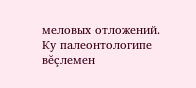меловых отложений.
Ку палеонтологипе вĕçлемен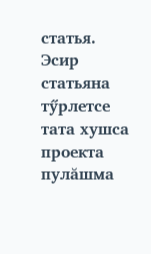статья. Эсир статьяна тӳрлетсе тата хушса проекта пулăшма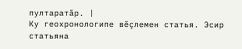пултаратăр. |
Ку геохронологипе вĕçлемен статья. Эсир статьяна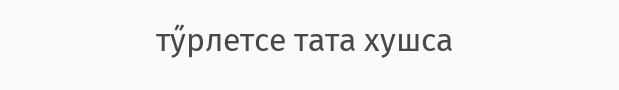тӳрлетсе тата хушса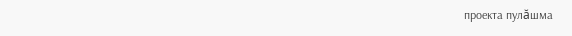проекта пулăшма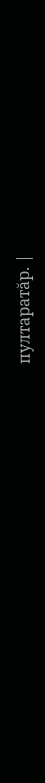пултаратăр. |